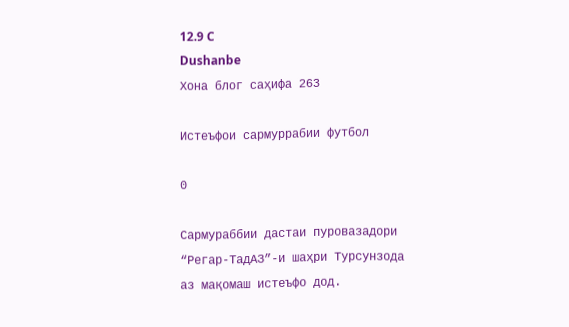12.9 C
Dushanbe
Хона блог саҳифа 263

Истеъфои сармуррабии футбол

0

Сармураббии дастаи пуровазадори “Регар-ТадАЗ”-и шаҳри Турсунзода аз мақомаш истеъфо дод.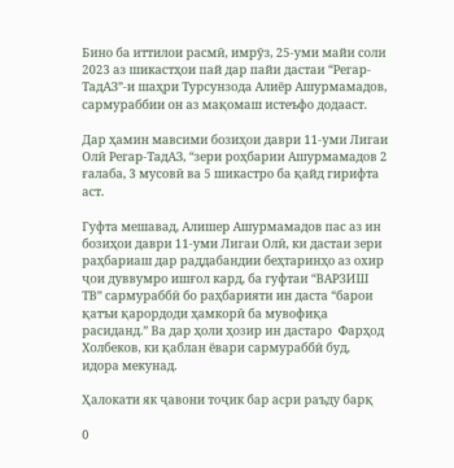Бино ба иттилои расмӣ, имрӯз, 25-уми майи соли 2023 аз шикастҳои пай дар пайи дастаи “Регар-ТадАЗ”-и шаҳри Турсунзода Алиёр Ашурмамадов, сармураббии он аз мақомаш истеъфо додааст.

Дар ҳамин мавсими бозиҳои даври 11-уми Лигаи Олӣ Регар-ТадАЗ, “зери роҳбарии Ашурмамадов 2 ғалаба, 3 мусовӣ ва 5 шикастро ба қайд гирифта аст.

Гуфта мешавад, Алишер Ашурмамадов пас аз ин бозиҳои даври 11-уми Лигаи Олӣ, ки дастаи зери раҳбариаш дар раддабандии беҳтаринҳо аз охир ҷои дуввумро ишғол кард, ба гуфтаи “ВАРЗИШ ТВ” сармураббӣ бо раҳбарияти ин даста “барои қатъи қарордоди ҳамкорӣ ба мувофиқа расиданд.” Ва дар ҳоли ҳозир ин дастаро  Фарҳод Холбеков, ки қаблан ёвари сармураббӣ буд, идора мекунад.

Ҳалокати як ҷавони тоҷик бар асри раъду барқ

0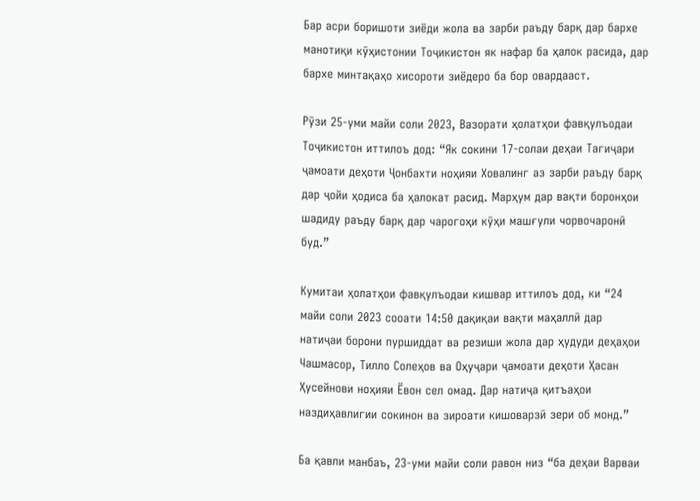Бар асри боришоти зиёди жола ва зарби раъду барқ дар бархе манотиқи кӯҳистонии Тоҷикистон як нафар ба ҳалок расида, дар бархе минтақаҳо хисороти зиёдеро ба бор овардааст.

Рӯзи 25-уми майи соли 2023, Вазорати ҳолатҳои фавқулъодаи Тоҷикистон иттилоъ дод: “Як сокини 17-солаи деҳаи Тагиҷари ҷамоати деҳоти Ҷонбахти ноҳияи Ховалинг аз зарби раъду барқ дар ҷойи ҳодиса ба ҳалокат расид. Марҳум дар вақти боронҳои шадиду раъду барқ дар чарогоҳи кӯҳи машғули чорвочаронӣ буд.”

Кумитаи ҳолатҳои фавқулъодаи кишвар иттилоъ дод, ки “24 майи соли 2023 сооати 14:50 дақиқаи вақти маҳаллӣ дар натиҷаи борони пуршиддат ва резиши жола дар ҳудуди деҳаҳои Чашмасор, Тилло Солеҳов ва Оҳуҷари ҷамоати деҳоти Ҳасан Ҳусейнови ноҳияи Ёвон сел омад. Дар натиҷа қитъаҳои наздиҳавлигии сокинон ва зироати кишоварзӣ зери об монд.”

Ба қавли манбаъ, 23-уми майи соли равон низ “ба деҳаи Варваи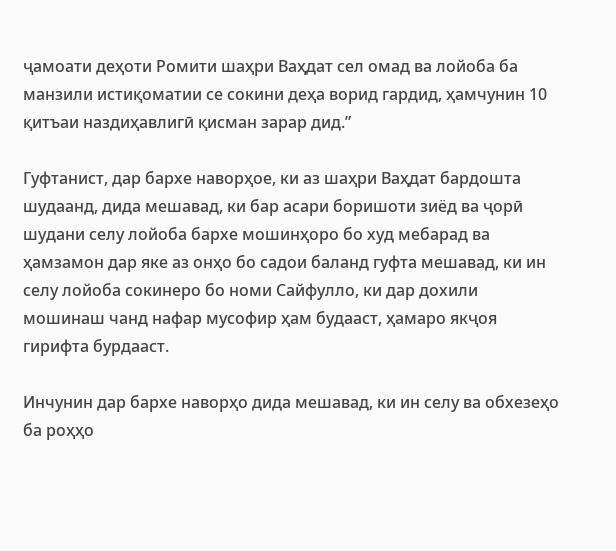ҷамоати деҳоти Ромити шаҳри Ваҳдат сел омад ва лойоба ба манзили истиқоматии се сокини деҳа ворид гардид, ҳамчунин 10 қитъаи наздиҳавлигӣ қисман зарар дид.”

Гуфтанист, дар бархе наворҳое, ки аз шаҳри Ваҳдат бардошта шудаанд, дида мешавад, ки бар асари боришоти зиёд ва ҷорӣ шудани селу лойоба бархе мошинҳоро бо худ мебарад ва ҳамзамон дар яке аз онҳо бо садои баланд гуфта мешавад, ки ин селу лойоба сокинеро бо номи Сайфулло, ки дар дохили мошинаш чанд нафар мусофир ҳам будааст, ҳамаро якҷоя гирифта бурдааст.

Инчунин дар бархе наворҳо дида мешавад, ки ин селу ва обхезеҳо ба роҳҳо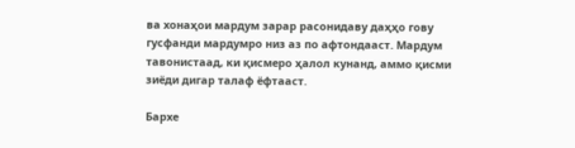ва хонаҳои мардум зарар расонидаву даҳҳо гову гусфанди мардумро низ аз по афтондааст. Мардум тавонистаад, ки қисмеро ҳалол кунанд, аммо қисми зиёди дигар талаф ёфтааст.

Бархе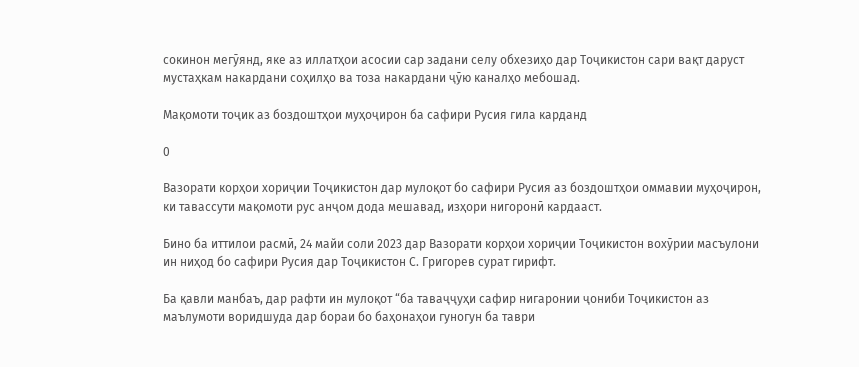сокинон мегӯянд, яке аз иллатҳои асосии сар задани селу обхезиҳо дар Тоҷикистон сари вақт даруст мустаҳкам накардани соҳилҳо ва тоза накардани ҷӯю каналҳо мебошад.

Мақомоти тоҷик аз боздоштҳои муҳоҷирон ба сафири Русия гила карданд

0

Вазорати корҳои хориҷии Тоҷикистон дар мулоқот бо сафири Русия аз боздоштҳои оммавии муҳоҷирон, ки тавассути мақомоти рус анҷом дода мешавад, изҳори нигоронӣ кардааст.

Бино ба иттилои расмӣ, 24 майи соли 2023 дар Вазорати корҳои хориҷии Тоҷикистон вохӯрии масъулони ин ниҳод бо сафири Русия дар Тоҷикистон С. Григорев сурат гирифт.

Ба қавли манбаъ, дар рафти ин мулоқот “ба таваҷҷуҳи сафир нигаронии ҷониби Тоҷикистон аз маълумоти воридшуда дар бораи бо баҳонаҳои гуногун ба таври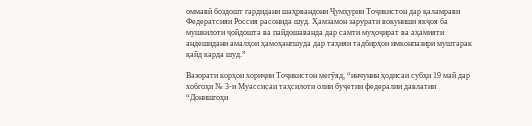оммавӣ боздошт гардидани шаҳрвандони Ҷумҳурии Тоҷикистон дар қаламрави Федератсияи Россия расонида шуд. Ҳамзамон зарурати вокуниши якҷоя ба мушкилоти ҷойдошта ва пайдошаванда дар самти муҳоҷират ва аҳамияти андешидани амалҳои ҳамоҳангшуда дар таҳияи тадбирҳои имконпазири муштарак қайд карда шуд.”

Вазорати корҳои хориҷии Тоҷикистон мегӯяд, “инчунин ҳодисаи субҳи 19 май дар хобгоҳи № 3-и Муассисаи таҳсилоти олии буҷетии федералии давлатии “Донишгоҳи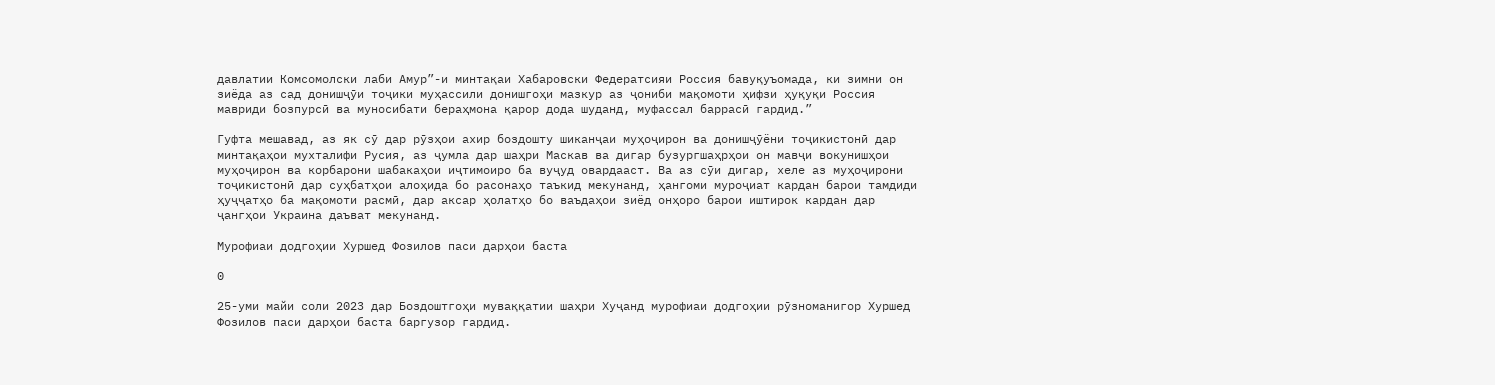давлатии Комсомолски лаби Амур”-и минтақаи Хабаровски Федератсияи Россия бавуқуъомада, ки зимни он зиёда аз сад донишҷӯи тоҷики муҳассили донишгоҳи мазкур аз ҷониби мақомоти ҳифзи ҳуқуқи Россия мавриди бозпурсӣ ва муносибати бераҳмона қарор дода шуданд, муфассал баррасӣ гардид.”

Гуфта мешавад, аз як сӯ дар рӯзҳои ахир боздошту шиканҷаи муҳоҷирон ва донишҷӯёни тоҷикистонӣ дар минтақаҳои мухталифи Русия, аз ҷумла дар шаҳри Маскав ва дигар бузургшаҳрҳои он мавҷи вокунишҳои муҳоҷирон ва корбарони шабакаҳои иҷтимоиро ба вуҷуд овардааст. Ва аз сӯи дигар, хеле аз муҳоҷирони тоҷикистонӣ дар суҳбатҳои алоҳида бо расонаҳо таъкид мекунанд, ҳангоми муроҷиат кардан барои тамдиди ҳуҷҷатҳо ба мақомоти расмӣ, дар аксар ҳолатҳо бо ваъдаҳои зиёд онҳоро барои иштирок кардан дар ҷангҳои Украина даъват мекунанд.

Мурофиаи додгоҳии Хуршед Фозилов паси дарҳои баста

0

25-уми майи соли 2023 дар Боздоштгоҳи муваққатии шаҳри Хуҷанд мурофиаи додгоҳии рӯзноманигор Хуршед Фозилов паси дарҳои баста баргузор гардид.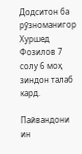Додситон ба рӯзноманигор Хуршед Фозилов 7 солу 6 моҳ зиндон талаб кард.

Пайвандони ин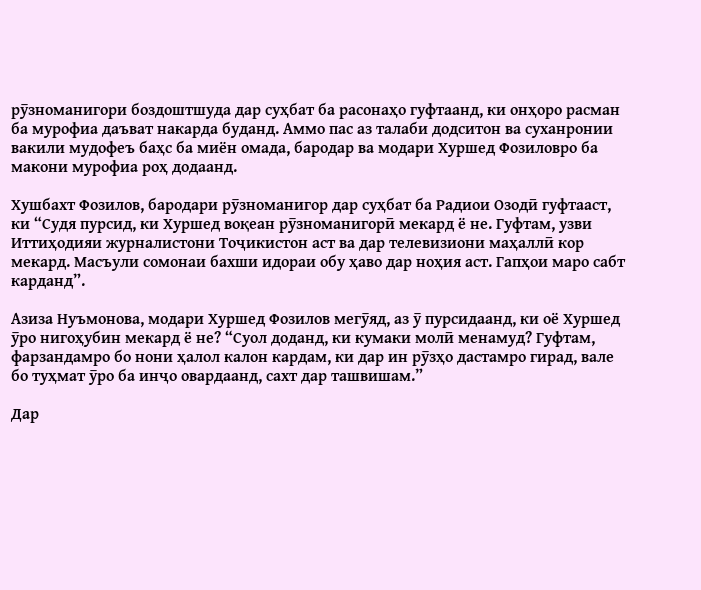рӯзноманигори боздоштшуда дар суҳбат ба расонаҳо гуфтаанд, ки онҳоро расман ба мурофиа даъват накарда буданд. Аммо пас аз талаби додситон ва суханронии вакили мудофеъ баҳс ба миён омада, бародар ва модари Хуршед Фозиловро ба макони мурофиа роҳ додаанд.

Хушбахт Фозилов, бародари рӯзноманигор дар суҳбат ба Радиои Озодӣ гуфтааст, ки “Судя пурсид, ки Хуршед воқеан рӯзноманигорӣ мекард ё не. Гуфтам, узви Иттиҳодияи журналистони Тоҷикистон аст ва дар телевизиони маҳаллӣ кор мекард. Масъули сомонаи бахши идораи обу ҳаво дар ноҳия аст. Гапҳои маро сабт карданд”.

Азиза Нуъмонова, модари Хуршед Фозилов мегӯяд, аз ӯ пурсидаанд, ки оё Хуршед ӯро нигоҳубин мекард ё не? “Суол доданд, ки кумаки молӣ менамуд? Гуфтам, фарзандамро бо нони ҳалол калон кардам, ки дар ин рӯзҳо дастамро гирад, вале бо туҳмат ӯро ба инҷо овардаанд, сахт дар ташвишам.”

Дар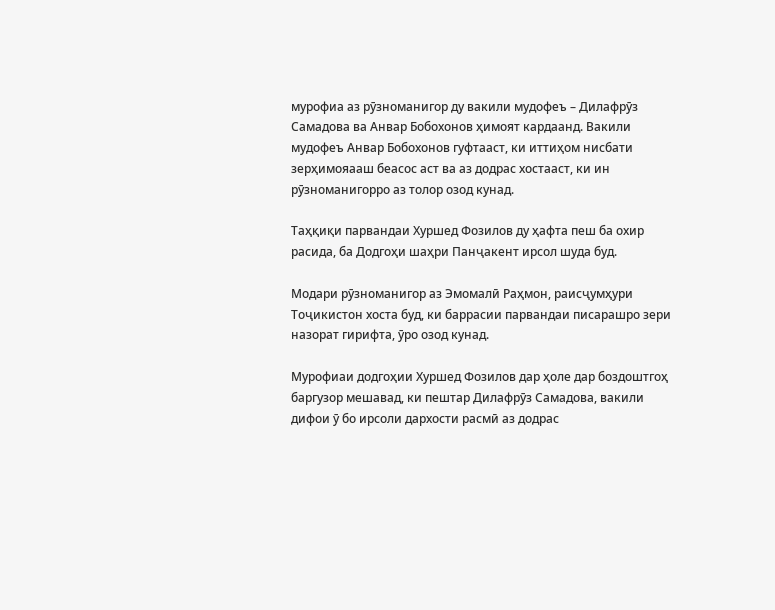мурофиа аз рӯзноманигор ду вакили мудофеъ – Дилафрӯз Самадова ва Анвар Бобохонов ҳимоят кардаанд. Вакили мудофеъ Анвар Бобохонов гуфтааст, ки иттиҳом нисбати зерҳимояааш беасос аст ва аз додрас хостааст, ки ин рӯзноманигорро аз толор озод кунад.

Таҳқиқи парвандаи Хуршед Фозилов ду ҳафта пеш ба охир расида, ба Додгоҳи шаҳри Панҷакент ирсол шуда буд.

Модари рӯзноманигор аз Эмомалӣ Раҳмон, раисҷумҳури Тоҷикистон хоста буд, ки баррасии парвандаи писарашро зери назорат гирифта, ӯро озод кунад.

Мурофиаи додгоҳии Хуршед Фозилов дар ҳоле дар боздоштгоҳ баргузор мешавад, ки пештар Дилафрӯз Самадова, вакили дифои ӯ бо ирсоли дархости расмӣ аз додрас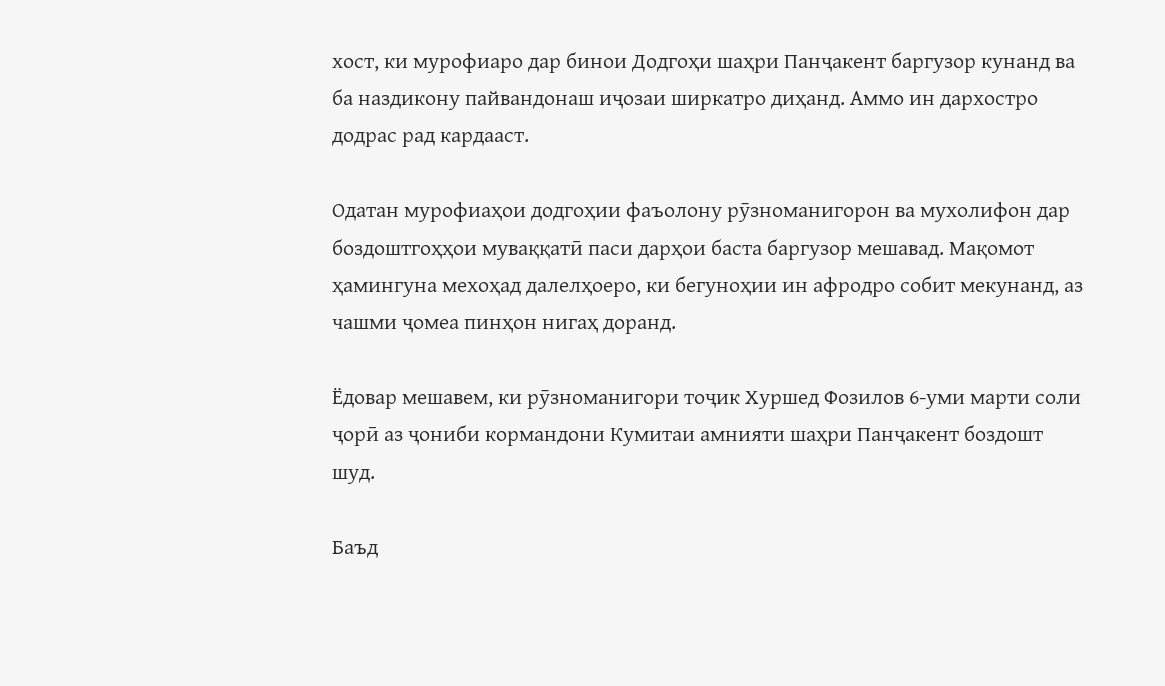хост, ки мурофиаро дар бинои Додгоҳи шаҳри Панҷакент баргузор кунанд ва ба наздикону пайвандонаш иҷозаи ширкатро диҳанд. Аммо ин дархостро додрас рад кардааст.

Одатан мурофиаҳои додгоҳии фаъолону рӯзноманигорон ва мухолифон дар боздоштгоҳҳои муваққатӣ паси дарҳои баста баргузор мешавад. Мақомот ҳамингуна мехоҳад далелҳоеро, ки бегуноҳии ин афродро собит мекунанд, аз чашми ҷомеа пинҳон нигаҳ доранд.

Ёдовар мешавем, ки рӯзноманигори тоҷик Хуршед Фозилов 6-уми марти соли ҷорӣ аз ҷониби кормандони Кумитаи амнияти шаҳри Панҷакент боздошт шуд.

Баъд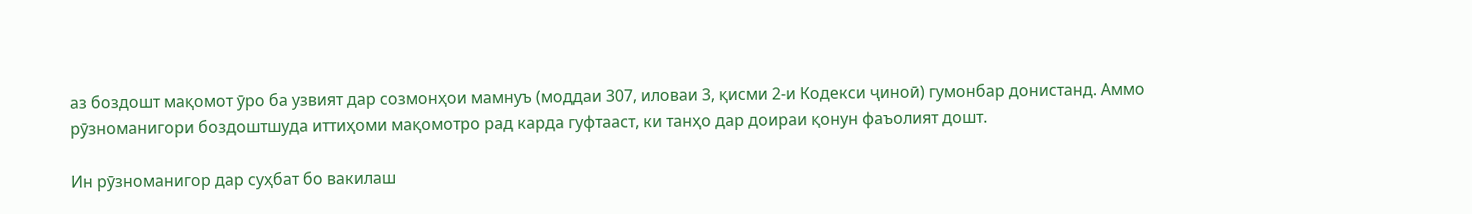аз боздошт мақомот ӯро ба узвият дар созмонҳои мамнуъ (моддаи 307, иловаи 3, қисми 2-и Кодекси ҷиноӣ) гумонбар донистанд. Аммо рӯзноманигори боздоштшуда иттиҳоми мақомотро рад карда гуфтааст, ки танҳо дар доираи қонун фаъолият дошт.

Ин рӯзноманигор дар суҳбат бо вакилаш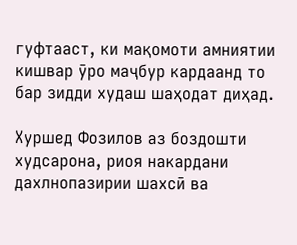гуфтааст, ки мақомоти амниятии кишвар ӯро маҷбур кардаанд то бар зидди худаш шаҳодат диҳад.

Хуршед Фозилов аз боздошти худсарона, риоя накардани дахлнопазирии шахсӣ ва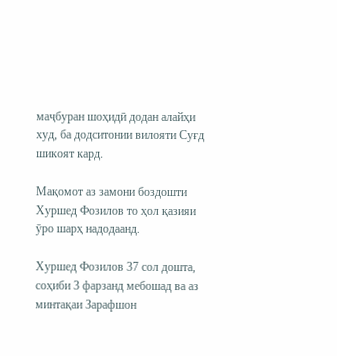маҷбуран шоҳидӣ додан алайҳи худ, ба додситонии вилояти Суғд шикоят кард.

Мақомот аз замони боздошти Хуршед Фозилов то ҳол қазияи ӯро шарҳ надодаанд.

Хуршед Фозилов 37 сол дошта, соҳиби 3 фарзанд мебошад ва аз минтақаи Зарафшон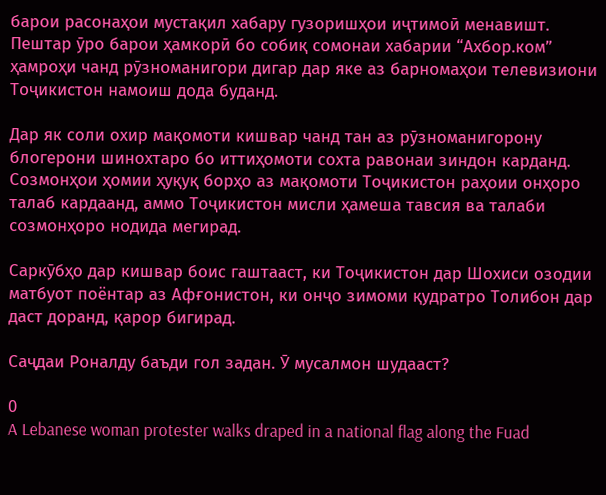барои расонаҳои мустақил хабару гузоришҳои иҷтимоӣ менавишт. Пештар ӯро барои ҳамкорӣ бо собиқ сомонаи хабарии “Ахбор.ком” ҳамроҳи чанд рӯзноманигори дигар дар яке аз барномаҳои телевизиони Тоҷикистон намоиш дода буданд.

Дар як соли охир мақомоти кишвар чанд тан аз рӯзноманигорону блогерони шинохтаро бо иттиҳомоти сохта равонаи зиндон карданд. Созмонҳои ҳомии ҳуқуқ борҳо аз мақомоти Тоҷикистон раҳоии онҳоро талаб кардаанд, аммо Тоҷикистон мисли ҳамеша тавсия ва талаби созмонҳоро нодида мегирад.

Саркӯбҳо дар кишвар боис гаштааст, ки Тоҷикистон дар Шохиси озодии матбуот поёнтар аз Афғонистон, ки онҷо зимоми қудратро Толибон дар даст доранд, қарор бигирад.

Саҷдаи Роналду баъди гол задан. Ӯ мусалмон шудааст?

0
A Lebanese woman protester walks draped in a national flag along the Fuad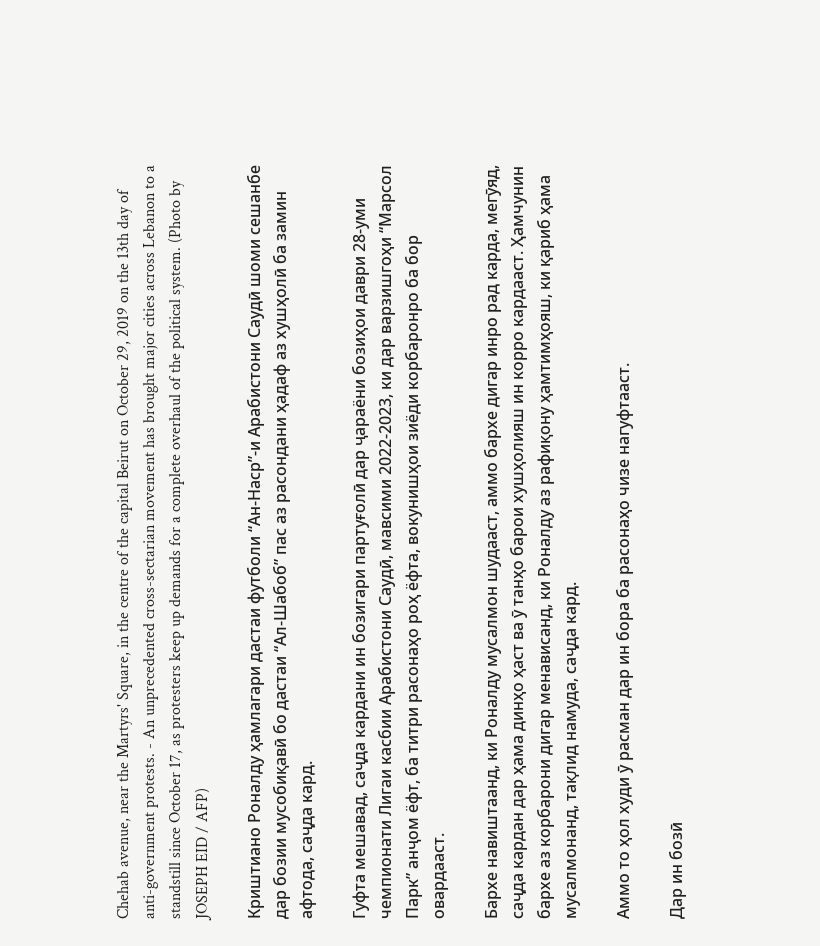Chehab avenue, near the Martyrs' Square, in the centre of the capital Beirut on October 29, 2019 on the 13th day of anti-government protests. - An unprecedented cross-sectarian movement has brought major cities across Lebanon to a standstill since October 17, as protesters keep up demands for a complete overhaul of the political system. (Photo by JOSEPH EID / AFP)

Криштиано Роналду ҳамлагари дастаи футболи “Ан-Наср”-и Арабистони Саудӣ шоми сешанбе дар бозии мусобиқавӣ бо дастаи “Ал-Шабоб” пас аз расондани ҳадаф аз хушҳолӣ ба замин афтода, саҷда кард.

Гуфта мешавад, саҷда кардани ин бозигари партуғолӣ дар ҷараёни бозиҳои даври 28-уми чемпионати Лигаи касбии Арабистони Саудӣ, мавсими 2022-2023, ки дар варзишгоҳи “Марсол Парк” анҷом ёфт, ба титри расонаҳо роҳ ёфта, вокунишҳои зиёди корбаронро ба бор овардааст.

Бархе навиштаанд, ки Роналду мусалмон шудааст, аммо бархе дигар инро рад карда, мегӯяд, саҷда кардан дар ҳама динҳо ҳаст ва ӯ танҳо барои хушҳолияш ин корро кардааст. Ҳамчунин бархе аз корбарони дигар менависанд, ки Роналду аз рафиқону ҳамтимҳояш, ки қариб ҳама мусалмонанд, тақлид намуда, саҷда кард.

Аммо то ҳол худи ӯ расман дар ин бора ба расонаҳо чизе нагуфтааст.

Дар ин бозӣ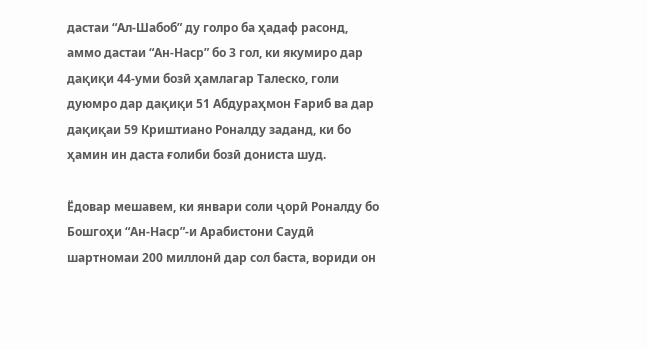дастаи “Ал-Шабоб” ду голро ба ҳадаф расонд, аммо дастаи “Ан-Наср” бо 3 гол, ки якумиро дар дақиқи 44-уми бозӣ ҳамлагар Талеско, голи дуюмро дар дақиқи 51 Абдураҳмон Ғариб ва дар дақиқаи 59 Криштиано Роналду заданд, ки бо ҳамин ин даста ғолиби бозӣ дониста шуд.

Ёдовар мешавем, ки январи соли ҷорӣ Роналду бо Бошгоҳи “Ан-Наср”-и Арабистони Саудӣ шартномаи 200 миллонӣ дар сол баста, вориди он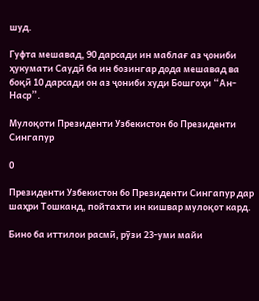шуд.

Гуфта мешавад, 90 дарсади ин маблағ аз ҷониби ҳукумати Саудӣ ба ин бозингар дода мешавад ва боқӣ 10 дарсади он аз ҷониби худи Бошгоҳи “Ан-Наср”.

Мулоқоти Президенти Узбекистон бо Президенти Сингапур

0

Президенти Узбекистон бо Президенти Сингапур дар шаҳри Тошканд, пойтахти ин кишвар мулоқот кард.

Бино ба иттилои расмӣ, рӯзи 23-уми майи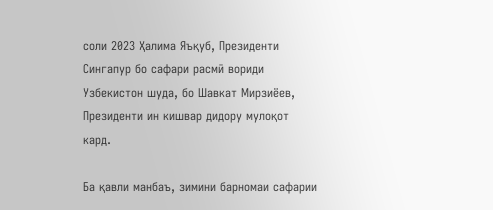соли 2023 Ҳалима Яъқуб, Президенти Сингапур бо сафари расмӣ вориди Узбекистон шуда, бо Шавкат Мирзиёев, Президенти ин кишвар дидору мулоқот кард.

Ба қавли манбаъ, зимини барномаи сафарии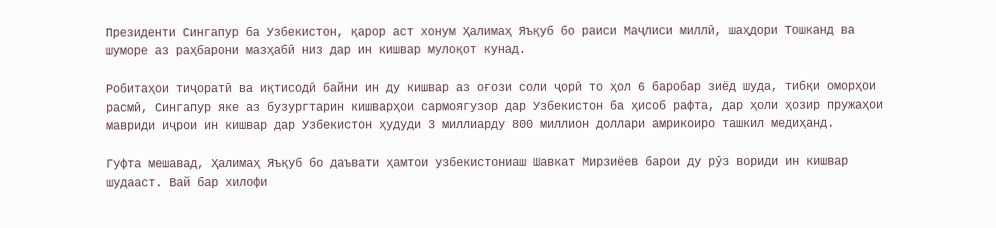Президенти Сингапур ба Узбекистон, қарор аст хонум Ҳалимаҳ Яъқуб бо раиси Маҷлиси миллӣ, шаҳдори Тошканд ва шуморе аз раҳбарони мазҳабӣ низ дар ин кишвар мулоқот кунад.

Робитаҳои тиҷоратӣ ва иқтисодӣ байни ин ду кишвар аз оғози соли ҷорӣ то ҳол 6 баробар зиёд шуда, тибқи оморҳои расмӣ, Сингапур яке аз бузургтарин кишварҳои сармоягузор дар Узбекистон ба ҳисоб рафта, дар ҳоли ҳозир пружаҳои мавриди иҷрои ин кишвар дар Узбекистон ҳудуди 3 миллиарду 800 миллион доллари амрикоиро ташкил медиҳанд.

Гуфта мешавад, Ҳалимаҳ Яъқуб бо даъвати ҳамтои узбекистониаш Шавкат Мирзиёев барои ду рӯз вориди ин кишвар шудааст. Вай бар хилофи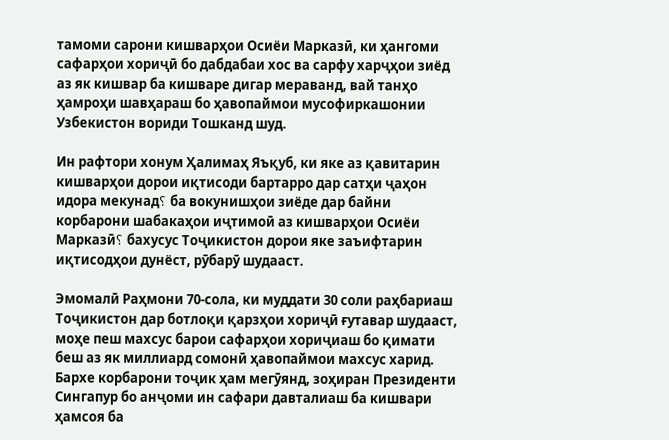тамоми сарони кишварҳои Осиёи Марказӣ, ки ҳангоми сафарҳои хориҷӣ бо дабдабаи хос ва сарфу харҷҳои зиёд аз як кишвар ба кишваре дигар мераванд, вай танҳо ҳамроҳи шавҳараш бо ҳавопаймои мусофиркашонии Узбекистон вориди Тошканд шуд.

Ин рафтори хонум Ҳалимаҳ Яъқуб, ки яке аз қавитарин кишварҳои дорои иқтисоди бартарро дар сатҳи ҷаҳон идора мекунад؟ ба вокунишҳои зиёде дар байни корбарони шабакаҳои иҷтимоӣ аз кишварҳои Осиёи Марказӣ؟ бахусус Тоҷикистон дорои яке заъифтарин иқтисодҳои дунёст, рӯбарӯ шудааст.

Эмомалӣ Раҳмони 70-сола, ки муддати 30 соли раҳбариаш Тоҷикистон дар ботлоқи қарзҳои хориҷӣ ғутавар шудааст, моҳе пеш махсус барои сафарҳои хориҷиаш бо қимати беш аз як миллиард сомонӣ ҳавопаймои махсус харид. Бархе корбарони тоҷик ҳам мегӯянд, зоҳиран Президенти Сингапур бо анҷоми ин сафари давталиаш ба кишвари ҳамсоя ба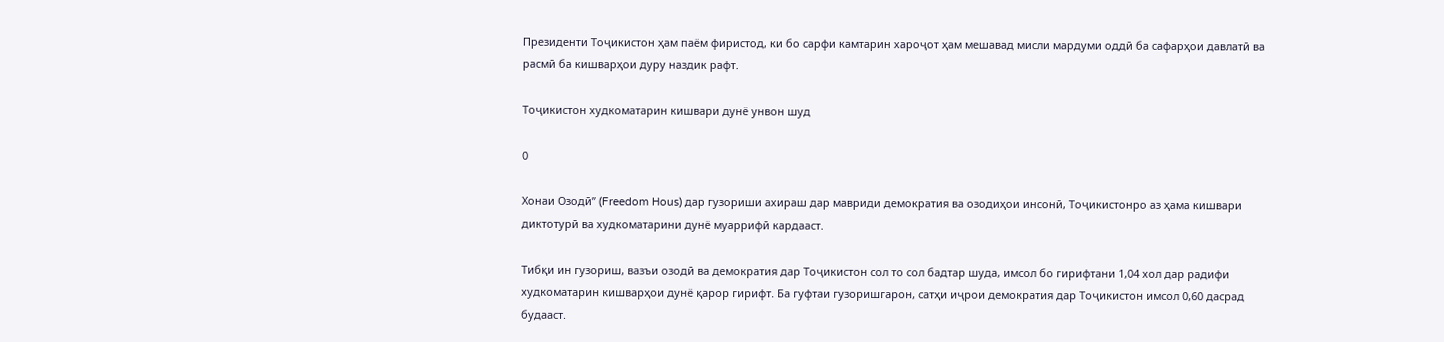Президенти Тоҷикистон ҳам паём фиристод, ки бо сарфи камтарин хароҷот ҳам мешавад мисли мардуми оддӣ ба сафарҳои давлатӣ ва расмӣ ба кишварҳои дуру наздик рафт.

Тоҷикистон худкоматарин кишвари дунё унвон шуд

0

Хонаи Озодӣ” (Freedom Hous) дар гузориши ахираш дар мавриди демократия ва озодиҳои инсонӣ, Тоҷикистонро аз ҳама кишвари диктотурӣ ва худкоматарини дунё муаррифӣ кардааст.

Тибқи ин гузориш, вазъи озодӣ ва демократия дар Тоҷикистон сол то сол бадтар шуда, имсол бо гирифтани 1,04 хол дар радифи худкоматарин кишварҳои дунё қарор гирифт. Ба гуфтаи гузоришгарон, сатҳи иҷрои демократия дар Тоҷикистон имсол 0,60 дасрад будааст.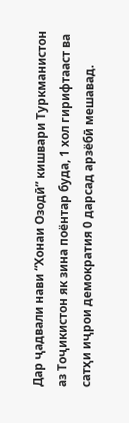Дар ҷадвали нави “Хонаи Озодӣ” кишвари Туркманистон аз Тоҷикистон як зина поёнтар буда, 1 хол гирифтааст ва сатҳи иҷрои демократия 0 дарсад арзёбӣ мешавад.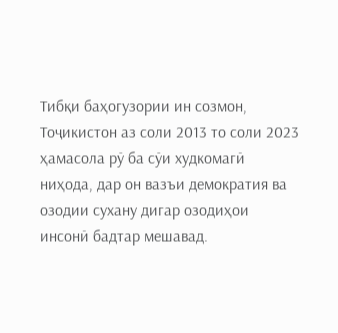Тибқи баҳогузории ин созмон, Тоҷикистон аз соли 2013 то соли 2023 ҳамасола рӯ ба сӯи худкомагӣ ниҳода, дар он вазъи демократия ва озодии сухану дигар озодиҳои инсонӣ бадтар мешавад.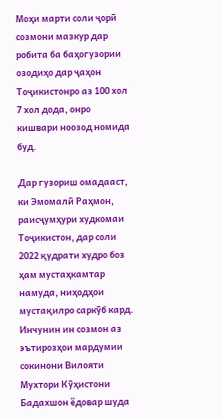Моҳи марти соли ҷорӣ созмони мазкур дар робита ба баҳогузории озодиҳо дар ҷаҳон Тоҷикистонро аз 100 хол 7 хол дода, онро кишвари ноозод номида буд.

Дар гузориш омадааст, ки Эмомалӣ Раҳмон, раисҷумҳури худкомаи Тоҷикистон, дар соли 2022 қудрати худро боз ҳам мустаҳкамтар намуда, ниҳодҳои мустақилро саркӯб кард. Инчунин ин созмон аз эътирозҳои мардумии сокинони Вилояти Мухтори Кӯҳистони Бадахшон ёдовар шуда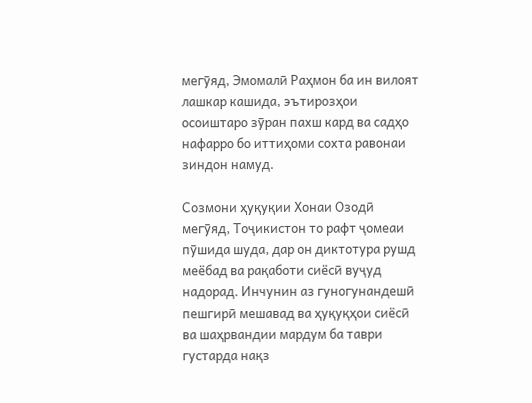мегӯяд, Эмомалӣ Раҳмон ба ин вилоят лашкар кашида, эътирозҳои осоиштаро зӯран пахш кард ва садҳо нафарро бо иттиҳоми сохта равонаи зиндон намуд.

Созмони ҳуқуқии Хонаи Озодӣ мегӯяд, Тоҷикистон то рафт ҷомеаи пӯшида шуда, дар он диктотура рушд меёбад ва рақаботи сиёсӣ вуҷуд надорад. Инчунин аз гуногунандешӣ пешгирӣ мешавад ва ҳуқуқҳои сиёсӣ ва шаҳрвандии мардум ба таври густарда нақз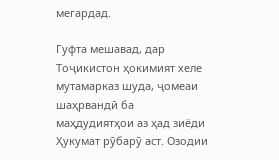мегардад.

Гуфта мешавад, дар Тоҷикистон ҳокимият хеле мутамарказ шуда, ҷомеаи шаҳрвандӣ ба маҳдудиятҳои аз ҳад зиёди Ҳукумат рӯбарӯ аст. Озодии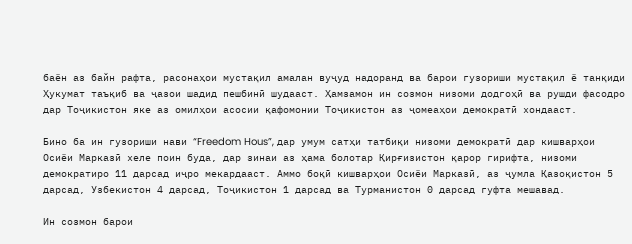баён аз байн рафта, расонаҳои мустақил амалан вуҷуд надоранд ва барои гузориши мустақил ё танқиди Ҳукумат таъқиб ва ҷазои шадид пешбинӣ шудааст. Ҳамзамон ин созмон низоми додгоҳӣ ва рушди фасодро дар Тоҷикистон яке аз омилҳои асосии қафомонии Тоҷикистон аз ҷомеаҳои демократӣ хондааст.

Бино ба ин гузориши нави “Freedom Hous”, дар умум сатҳи татбиқи низоми демократӣ дар кишварҳои Осиёи Марказӣ хеле поин буда, дар зинаи аз ҳама болотар Қирғизистон қарор гирифта, низоми демократиро 11 дарсад иҷро мекардааст. Аммо боқӣ кишварҳои Осиёи Марказӣ, аз ҷумла Қазоқистон 5 дарсад, Узбекистон 4 дарсад, Тоҷикистон 1 дарсад ва Турманистон 0 дарсад гуфта мешавад.

Ин созмон барои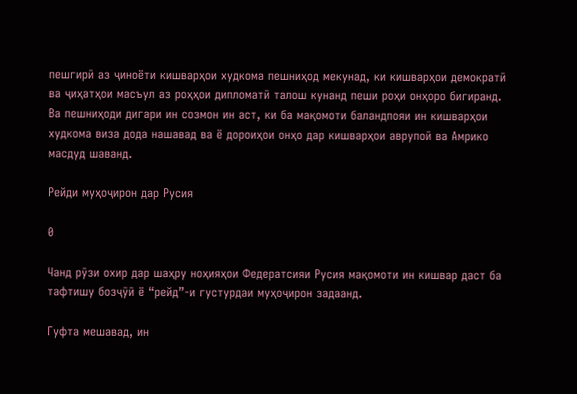пешгирӣ аз ҷиноёти кишварҳои худкома пешниҳод мекунад, ки кишварҳои демократӣ ва ҷиҳатҳои масъул аз роҳҳои дипломатӣ талош кунанд пеши роҳи онҳоро бигиранд. Ва пешниҳоди дигари ин созмон ин аст, ки ба мақомоти баландпояи ин кишварҳои худкома виза дода нашавад ва ё дороиҳои онҳо дар кишварҳои аврупоӣ ва Амрико масдуд шаванд.

Рейди муҳоҷирон дар Русия

0

Чанд рӯзи охир дар шаҳру ноҳияҳои Федератсияи Русия мақомоти ин кишвар даст ба тафтишу бозҷӯӣ ё “рейд”-и густурдаи муҳоҷирон задаанд.

Гуфта мешавад, ин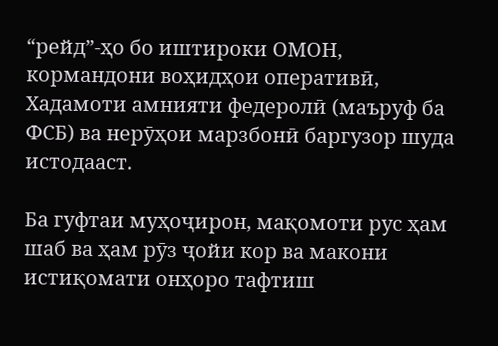“рейд”-ҳо бо иштироки ОМОН, кормандони воҳидҳои оперативӣ, Хадамоти амнияти федеролӣ (маъруф ба ФСБ) ва нерӯҳои марзбонӣ баргузор шуда истодааст.

Ба гуфтаи муҳоҷирон, мақомоти рус ҳам шаб ва ҳам рӯз ҷойи кор ва макони истиқомати онҳоро тафтиш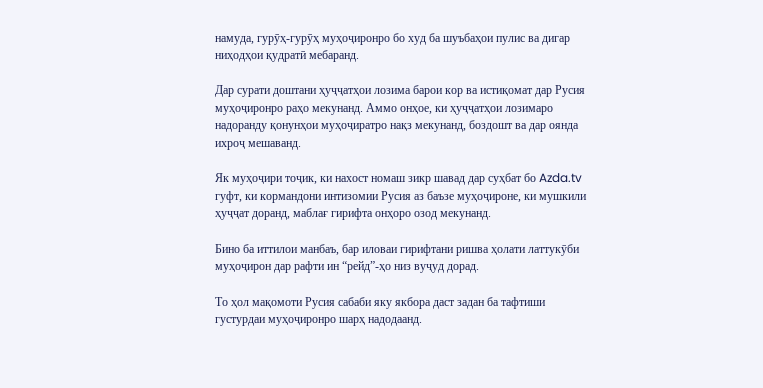намуда, гурӯҳ-гурӯҳ муҳоҷиронро бо худ ба шуъбаҳои пулис ва дигар ниҳодҳои қудратӣ мебаранд.

Дар сурати доштани ҳуҷҷатҳои лозима барои кор ва истиқомат дар Русия муҳоҷиронро раҳо мекунанд. Аммо онҳое, ки ҳуҷҷатҳои лозимаро надоранду қонунҳои муҳоҷиратро нақз мекунанд, боздошт ва дар оянда ихроҷ мешаванд.

Як муҳоҷири тоҷик, ки нахост номаш зикр шавад дар суҳбат бо Azda.tv гуфт, ки кормандони интизомии Русия аз баъзе муҳоҷироне, ки мушкили ҳуҷҷат доранд, маблағ гирифта онҳоро озод мекунанд.

Бино ба иттилои манбаъ, бар иловаи гирифтани ришва ҳолати латтукӯби муҳоҷирон дар рафти ин “рейд”-ҳо низ вуҷуд дорад.

То ҳол мақомоти Русия сабаби яку якбора даст задан ба тафтиши густурдаи муҳоҷиронро шарҳ надодаанд.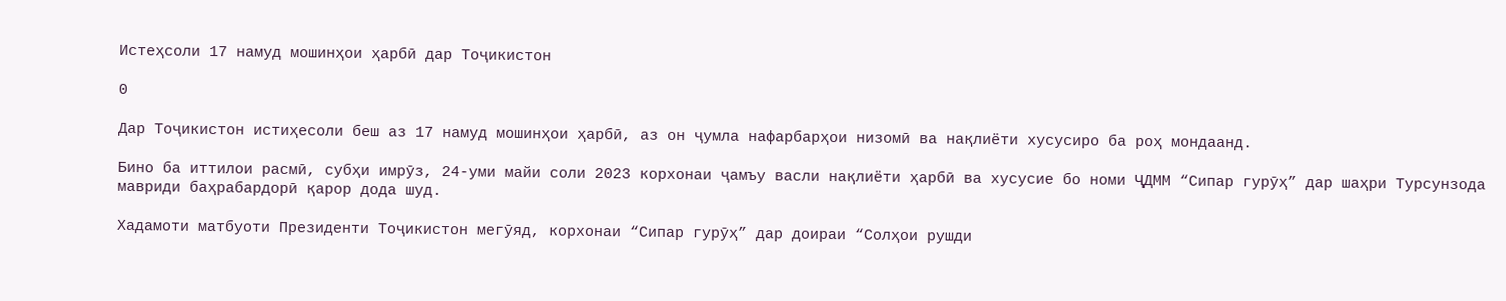Истеҳсоли 17 намуд мошинҳои ҳарбӣ дар Тоҷикистон

0

Дар Тоҷикистон истиҳесоли беш аз 17 намуд мошинҳои ҳарбӣ, аз он ҷумла нафарбарҳои низомӣ ва нақлиёти хусусиро ба роҳ мондаанд.

Бино ба иттилои расмӣ, субҳи имрӯз, 24-уми майи соли 2023 корхонаи ҷамъу васли нақлиёти ҳарбӣ ва хусусие бо номи ҶДММ “Сипар гурӯҳ” дар шаҳри Турсунзода мавриди баҳрабардорӣ қарор дода шуд.

Хадамоти матбуоти Президенти Тоҷикистон мегӯяд, корхонаи “Сипар гурӯҳ” дар доираи “Солҳои рушди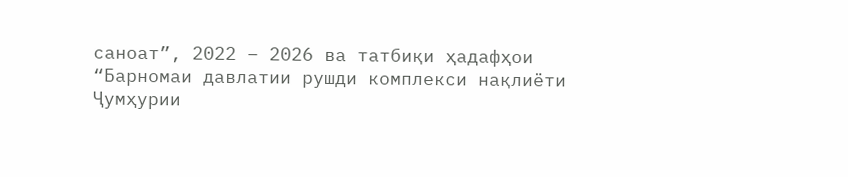саноат”, 2022 – 2026 ва татбиқи ҳадафҳои “Барномаи давлатии рушди комплекси нақлиёти Ҷумҳурии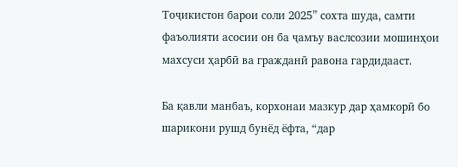Тоҷикистон барои соли 2025” сохта шуда, самти фаъолияти асосии он ба ҷамъу васлсозии мошинҳои махсуси ҳарбӣ ва гражданӣ равона гардидааст.

Ба қавли манбаъ, корхонаи мазкур дар ҳамкорӣ бо шарикони рушд бунёд ёфта, “дар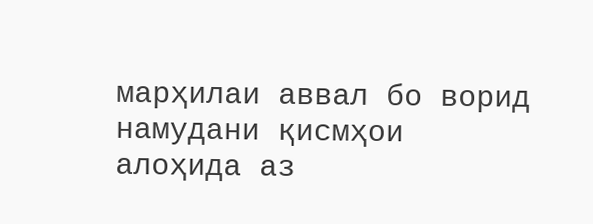марҳилаи аввал бо ворид намудани қисмҳои алоҳида аз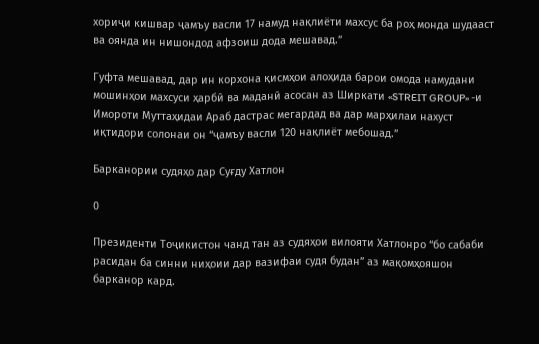хориҷи кишвар ҷамъу васли 17 намуд нақлиёти махсус ба роҳ монда шудааст ва оянда ин нишондод афзоиш дода мешавад.”

Гуфта мешавад, дар ин корхона қисмҳои алоҳида барои омода намудани мошинҳои махсуси ҳарбӣ ва маданӣ асосан аз Ширкати «STREIT GROUP» -и Имороти Муттаҳидаи Араб дастрас мегардад ва дар марҳилаи нахуст иқтидори солонаи он “ҷамъу васли 120 нақлиёт мебошад.”

Барканории судяҳо дар Суғду Хатлон

0

Президенти Тоҷикистон чанд тан аз судяҳои вилояти Хатлонро “бо сабаби расидан ба синни ниҳоии дар вазифаи судя будан” аз мақомҳояшон барканор кард.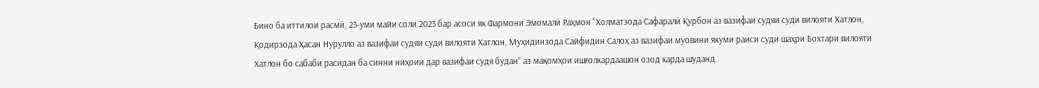Бино ба иттилои расмӣ, 23-уми майи соли 2023 бар асоси як Фармони Эмомалӣ Раҳмон “Холматзода Сафаралӣ Қурбон аз вазифаи судяи суди вилояти Хатлон, Қодирзода Ҳасан Нурулло аз вазифаи судяи суди вилояти Хатлон, Муҳидинзода Сайфидин Салоҳ аз вазифаи муовини якуми раиси суди шаҳри Бохтари вилояти Хатлон бо сабаби расидан ба синни ниҳоии дар вазифаи судя будан” аз мақомҳои ишғолкардаашон озод карда шуданд.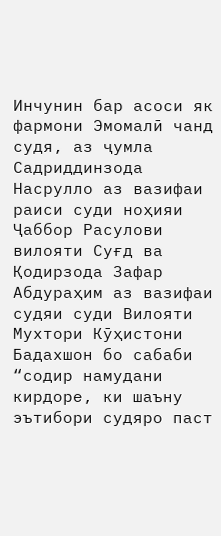Инчунин бар асоси як фармони Эмомалӣ чанд судя, аз ҷумла Садриддинзода Насрулло аз вазифаи раиси суди ноҳияи Ҷаббор Расулови вилояти Суғд ва Қодирзода Зафар Абдураҳим аз вазифаи судяи суди Вилояти Мухтори Кӯҳистони Бадахшон бо сабаби “содир намудани кирдоре, ки шаъну эътибори судяро паст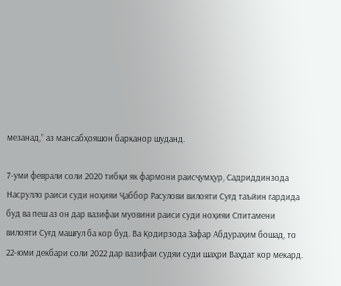мезанад,” аз мансабҳояшон барканор шуданд.

7-уми феврали соли 2020 тибқи як фармони раисҷумҳур, Садриддинзода Насрулло раиси суди ноҳияи Ҷаббор Расулови вилояти Суғд таъйин гардида буд ва пеш аз он дар вазифаи муовини раиси суди ноҳияи Спитамени вилояти Суғд машғул ба кор буд. Ва Қодирзода Зафар Абдураҳим бошад, то 22-юми декбари соли 2022 дар вазифаи судяи суди шаҳри Ваҳдат кор мекард.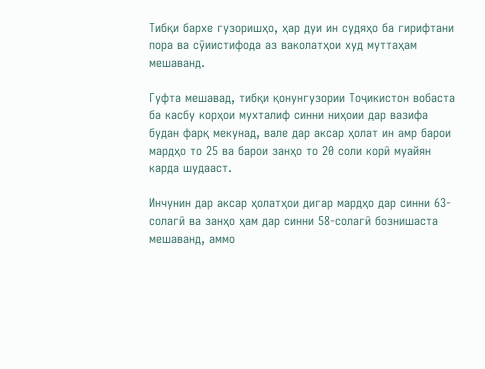Тибқи бархе гузоришҳо, ҳар дуи ин судяҳо ба гирифтани пора ва сӯиистифода аз ваколатҳои худ муттаҳам мешаванд.

Гуфта мешавад, тибқи қонунгузории Тоҷикистон вобаста ба касбу корҳои мухталиф синни ниҳоии дар вазифа будан фарқ мекунад, вале дар аксар ҳолат ин амр барои мардҳо то 25 ва барои занҳо то 20 соли корӣ муайян карда шудааст.

Инчунин дар аксар ҳолатҳои дигар мардҳо дар синни 63-солагӣ ва занҳо ҳам дар синни 58-солагӣ бознишаста мешаванд, аммо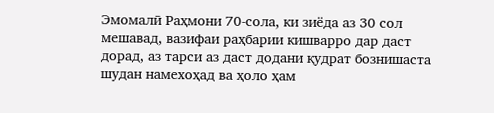Эмомалӣ Раҳмони 70-сола, ки зиёда аз 30 сол мешавад, вазифаи раҳбарии кишварро дар даст дорад, аз тарси аз даст додани қудрат бознишаста шудан намехоҳад ва ҳоло ҳам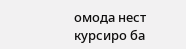омода нест курсиро ба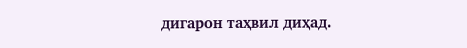дигарон таҳвил диҳад.